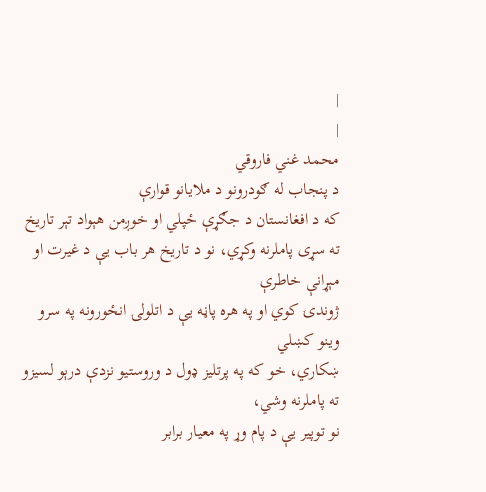|
|
محمد غني فاروقي
د پنجاب له ګودرونو د ملايانو قوارې
كه د افغانستان د جګړې ځپلي او خوږمن هېواد تېر تاريخ
ته سړى پاملرنه وكړي، نو د تاريخ هر باب يې د غيرت او مېړانې خاطرې
ژوندۍ كوي او په هره پاڼه يې د اتلولۍ انځورونه په سرو وينو كښلي
ښكاري، خو كه په پرتليز ډول د وروستيو نزدې درېو لسيزو ته پاملرنه وشي،
نو توپير يې د پام وړ په معيار برابر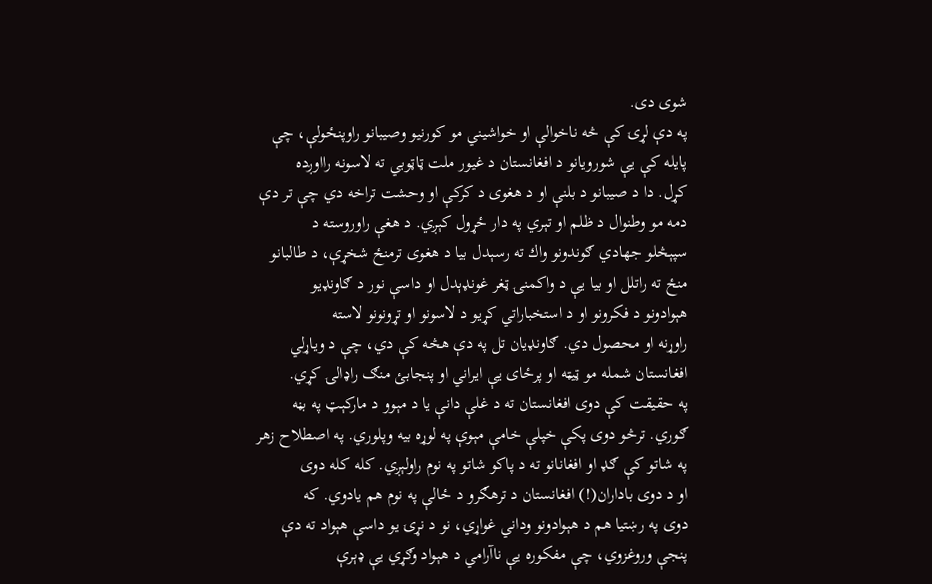شوى دى.
په دې لړۍ كې څه ناخوالې او خواشيني مو كورنيو وصيبانو راوپنځولې، چې
پايله كې يې شورويانو د افغانستان د غيور ملت ټاټوبي ته لاسونه رااوږده
كړل. دا د صيبانو د بلنې او د هغوى د كركې او وحشت تراخه دي چې تر دې
دمه مو وطنوال د ظلم او تېري په دار ځړول كېږي. د هغې راوروسته د
سپېڅلو جهادي ګوندونو واك ته رسېدل بيا د هغوى ترمنځ شخړې، د طالبانو
منځ ته راتلل او بيا يې د واكمنۍ ټغر غونډېدل او داسې نور د ګاونډيو
هېوادونو د فكرونو او د استخباراتي كړيو د لاسونو او تړونونو لاسته
راوړنه او محصول دي. ګاونډيان تل په دې هڅه كې دي، چې د وياړلي
افغانستان شمله مو ټيټه او پرځاى يې ايراني او پنجابئ منګ راډالۍ كړي.
په حقيقت كې دوى افغانستان ته د غلې دانې يا د مېوو د ماركېټ په بڼه
ګوري. ترڅو دوى پكې خپلې خامې مېوې په لوړه بيه وپلوري. په اصطلاح زهر
په شاتو كې ګډ او افغانانو ته د پاكو شاتو په نوم راولېږي. كله كله دوى
او د دوى باداران(!) افغانستان د ترهګرو د ځالې په نوم هم يادوي. كه
دوى په رښتيا هم د هېوادونو وداني غواړي، نو د نړۍ يو داسې هېواد ته دې
پنجې وروغزوي، چې مفكوره يې ناآرامي د هېواد وګړي يې ډېرې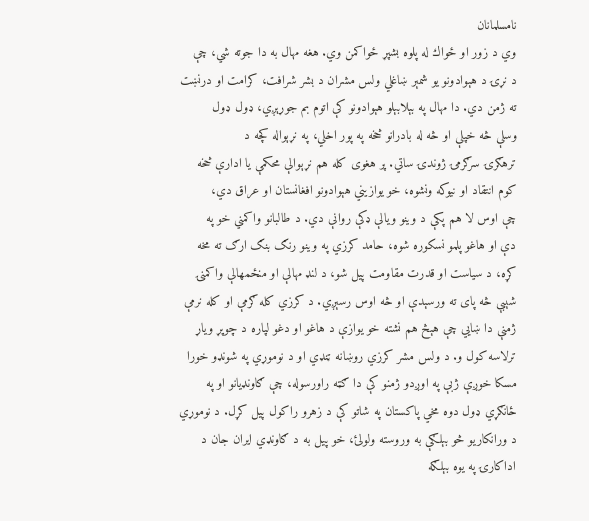نامسلمانان
وي د زور او ځواك له پلوه بشپړ ځواكمن وي. هغه مهال به دا جوته شي، چې
د نړۍ د هېوادونو يو شمېر ښاغلي ولس مشران د بشر شرافت، كرامت او درنښت
ته ژمن دي. دا مهال په بېلابېلو هېوادونو كې اتوم بم جوړېږي، ډول ډول
وسلې څه خپلې او څه له بادرانو څخه په پور اخلي، په نړېواله كچه د
ترهګرۍ سرګرمۍ ژوندۍ ساتي. پر هغوى كله هم نړېوالې محكمې يا ادارې څخه
كوم انتقاد او نيوكه ونشوه، خو يوازيني هېوادونو افغانستان او عراق دي،
چې اوس لا هم پكې د وينو ويالې ډكې روانې دي. د طالبانو واكمني خو په
دې او هاغو پلمو نسكوره شوه، حامد كرزي په وينو رنګ بنګ ارګ ته مخه
كړه، د سياست او قدرت مقاومت پيل شو، د لنډ مهالې او منځمهالې واكمنۍ
شېبې څه پاى ته ورسېدې او څه اوس رسېږي. د كرزي كله ګرمې او كله نرمې
ژمنې دا ښايي چې هېڅ هم نشته خو يوازې د هاغو او دغو لپاره د چوپړ وياړ
ترلاسه كول و. د ولس مشر كرزي روښانه ټنډي او د نوموړي په شونډو خورا
مسكا خوږې ژبې په اوږدو ژمنو كې دا ګټه راورسوله، چې ګاونډيانو او په
ځانګړي ډول دوه مخي پاكستان په شاتو كې د زهرو راكول پيل كړل. د نوموړي
د ورانكاريو څو بېلګې به وروسته ولولئ، خو پيل به د ګاونډي ايران جان د
اداكارۍ په يوه بېلګه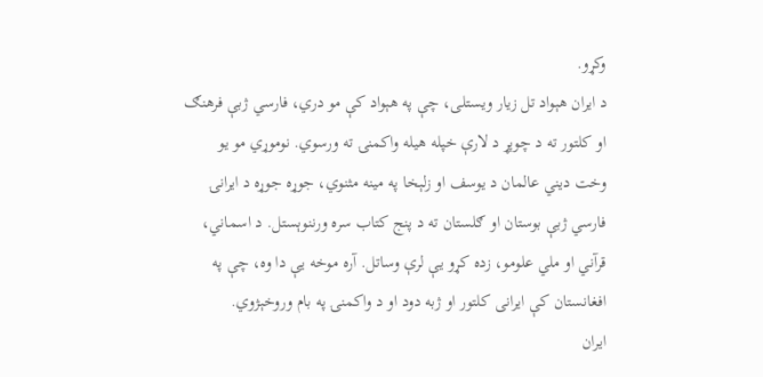وكړو.
د ايران هېواد تل زيار ويستلى، چې په هېواد كې مو دري، فارسي ژبې فرهنګ
او كلتور ته د چوپړ د لارې خپله هيله واكمنۍ ته ورسوي. نوموړي مو يو
وخت ديني عالمان د يوسف او زلېخا په مينه مثنوي، جوړه جوړه د ايرانۍ
فارسي ژبې بوستان او ګلستان ته د پنج كتاب سره ورننوېستل. د اسماني،
قرآني او ملي علومو، زده كړو يې لرې وساتل. آره موخه يې دا وه، چې په
افغانستان كې ايرانى كلتور او ژبه دود او د واكمنۍ په بام وروخېژوي.
ايران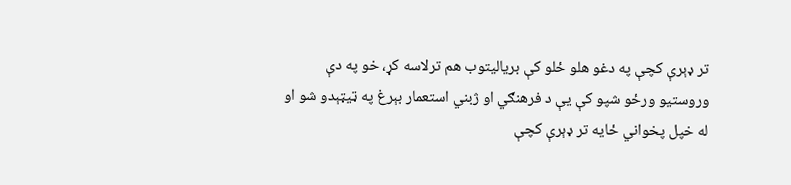تر ډېرې كچې په دغو هلو ځلو كې برياليتوب هم ترلاسه كړ، خو په دې
وروستيو ورځو شپو كې يې د فرهنګي او ژبني استعمار بېرغ په ټيټېدو شو او
له خپل پخواني ځايه تر ډېرې كچې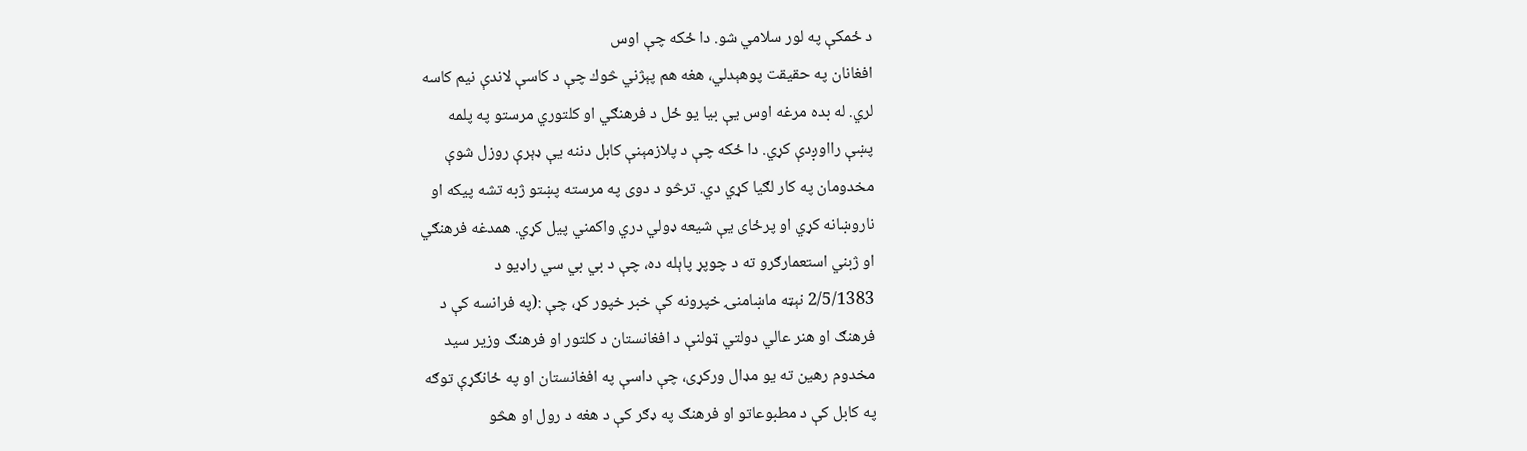د ځمكې په لور سلامي شو. دا ځكه چې اوس
افغانان په حقيقت پوهېدلي، هغه هم پېژني څوك چې د كاسې لاندې نيم كاسه
لري. له بده مرغه اوس يې بيا يو ځل د فرهنګي او كلتوري مرستو په پلمه
پښې رااوږدې كړي. دا ځكه چې د پلازمېنې كابل دننه يې ډېرې روزل شوې
مخدومان په كار لګيا كړي دي. ترڅو د دوى په مرسته پښتو ژبه تشه پيكه او
ناروښانه كړي او پرځاى يې شيعه ډولي دري واكمني پيل كړي. همدغه فرهنګي
او ژبني استعمارګرو ته د چوپړ پاېله ده، چې د بي بي سي راډيو د
2/5/1383 نېټه ماښامنۍ خپرونه كې خبر خپور كړ، چې :(په فرانسه كې د
فرهنګ او هنر عالي دولتي ټولنې د افغانستان د كلتور او فرهنګ وزير سيد
مخدوم رهين ته يو مډال وركړى، چې داسې په افغانستان او په ځانګړې توګه
په كابل كې د مطبوعاتو او فرهنګ په ډګر كې د هغه د رول او هڅو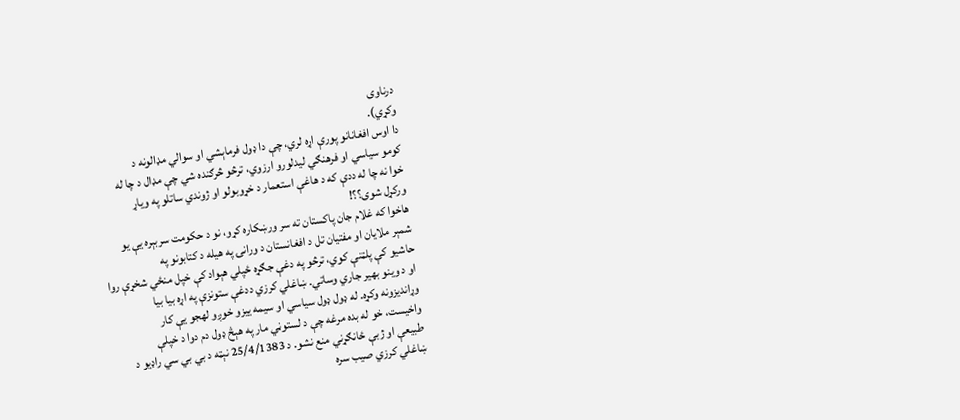درناوى
وكړي).
دا اوس افغانانو پورې اړه لري، چې دا ډول فرماېشي او سوالي مډالونه د
كومو سياسي او فرهنګي ليدلورو ارزوي، ترڅو څرګنده شي چې مډال د چا له
خوا نه چا له ددې كه د هاغې استعمار د خړوبولو او ژوندي ساتلو په وياړ
وركړل شوى؟؟!
هاخوا كه غلام جان پاكستان ته سر ورښكاره كړو، نو د حكومت سربېره يې يو
شمېر ملايان او مفتيان تل د افغانستان د ورانۍ په هيله د كتابونو په
حاشيو كې پلټنې كوي، ترڅو په دغې جګړه ځپلي هېواد كې خپل منځي شخړې روا
او د وينو بهير جاري وساتي. ښاغلي كرزي ددغې ستونزې په اړه بيا بيا
وړانديزونه وكړه. له ډول ډول سياسي او سيمه ييزو خوږو لهجو يې كار
واخيست، خو له بده مرغه چې د لستوڼي مار په هېڅ ډول دم دوا د خپلې
طبيعې او ژبې ځانګړني منع نشو. د 25/4/1383 نېټه د بي بي سي راډيو د
ښاغلي كرزي صيب سره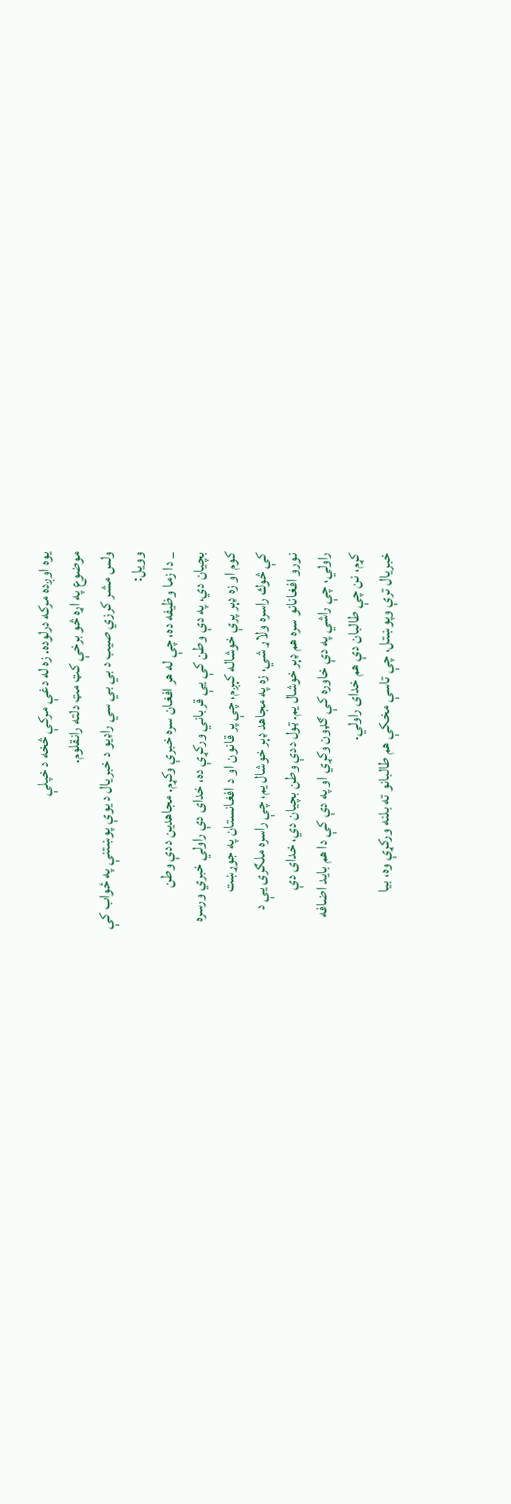يوه اوږده مركه درلوده. زه له دغې مركې څخه د خپلې
موضوع په اړه څو برخې كټ مټ دلته رانقلوم.
ولس مشر كرزي صيب د بي بي سي راډيو د خبريال د يوې پوښتنې په ځواب كې
وويل:
_ دا زما وظيفه ده، چې له هر افغان سره خبرې وكړم. مجاهدين ددې وطن
بچيان دي، په دې وطن كې يې قرباني وركړې ده، خداى دې راولي خبري ورسره
كوم او زه ډېر پرې خوشاله كېږم، چې پر قانون او د افغانستان په جوړښت
كې څوك راسره ولاړ شي، زه په مجاهد ډېر خوشال يم، چې راسره ملګرى يې د
نورو افغانانو سره هم ډېر خوشال يم. ټول ددې وطن بچيان دي، خداى دې
راولي، چې راشي په دې خاوره كې ګډون وكړي او په دې كې دا هم بايد اضافه
كړم، نن چې طالبان دې هم خداى راولي.
خبريال ترې وپوښتل، چې تاسې مخكې هم طالبانو ته بلنه وركړې وه، بيا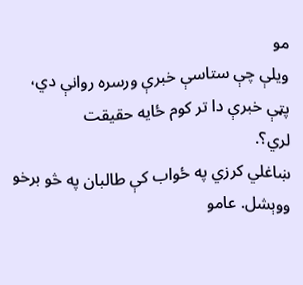مو
ويلې چې ستاسې خبرې ورسره روانې دي، پټې خبرې دا تر كوم ځايه حقيقت
لري؟.
ښاغلي كرزي په ځواب كې طالبان په څو برخو ووېشل. عامو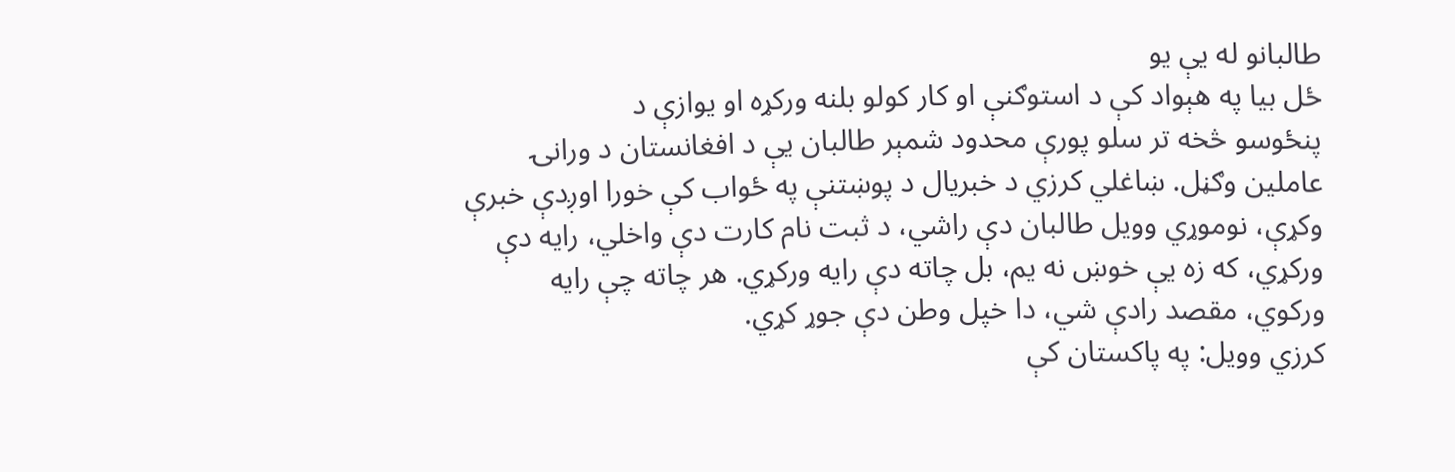طالبانو له يې يو
ځل بيا په هېواد كې د استوګنې او كار كولو بلنه وركړه او يوازې د
پنځوسو څخه تر سلو پورې محدود شمېر طالبان يې د افغانستان د ورانۍ
عاملين وګڼل. ښاغلي كرزي د خبريال د پوښتنې په ځواب كې خورا اوږدې خبرې
وكړې، نوموړي وويل طالبان دې راشي، د ثبت نام كارت دې واخلي، رايه دې
وركړي، كه زه يې خوښ نه يم، بل چاته دې رايه وركړي. هر چاته چې رايه
وركوي، مقصد رادې شي، دا خپل وطن دې جوړ كړي.
كرزي وويل: په پاكستان كې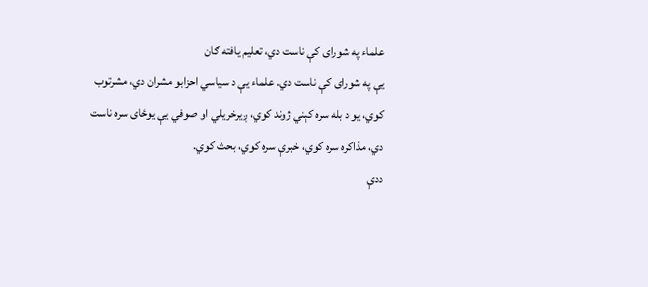علماء په شوراى كې ناست دي، تعليم يافته ګان
يې په شوراى كې ناست دي. علماء يې د سياسي احزابو مشران دي، مشرتوب
كوي، يو د بله سره كېني ژوند كوي، ږيرخريلي او صوفي يې يوځاى سره ناست
دي، مذاكره سره كوي، خبرې سره كوي، بحث كوي.
ددې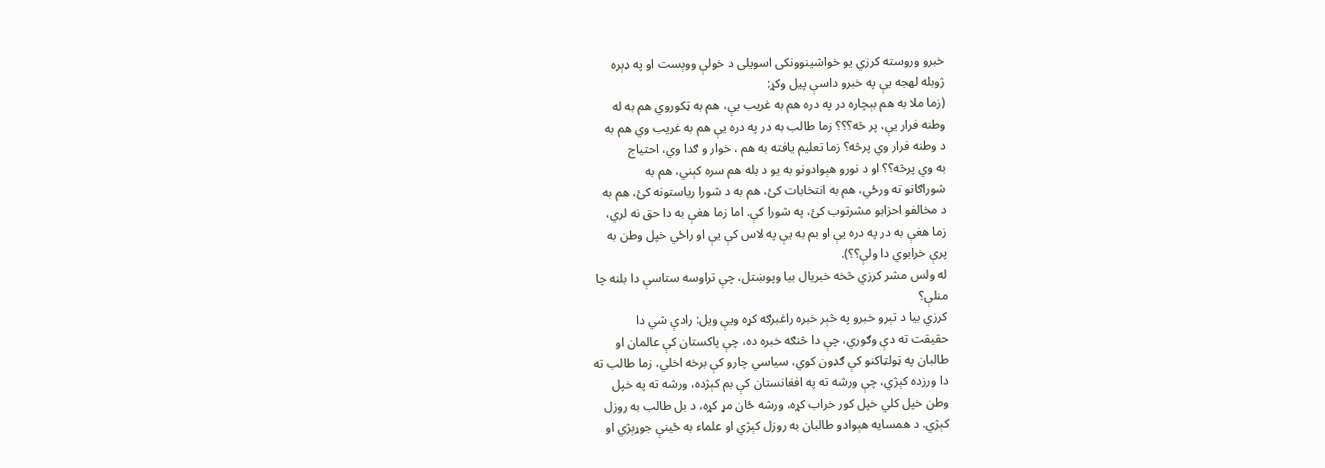خبرو وروسته كرزي يو خواشينوونكى اسويلى د خولې ووېست او په ډېره
ژوبله لهجه يې په خبرو داسې پيل وكړ:
(زما ملا به هم بېچاره در په دره هم به غريب يې، هم به ټكوروي هم به له
وطنه فرار يې، پر څه؟؟؟ زما طالب به در په دره يې هم به غريب وي هم به
د وطنه فرار وي پرڅه؟ زما تعليم يافته به هم ، خوار و ګدا وي، احتياج
به وي پرڅه؟؟ او د نورو هېوادونو به يو د بله هم سره كېني، هم به
شوراګانو ته ورځي، هم به انتخابات كئ، هم به د شورا رياستونه كئ، هم به
د مخالفو احزابو مشرتوب كئ، په شورا كې. اما زما هغې به دا حق نه لري،
زما هغې به در په دره يې او بم به يې په لاس كې يې او راځي خپل وطن به
پرې خرابوي دا ولې؟؟).
له ولس مشر كرزي څخه خبريال بيا وپوښتل، چې تراوسه ستاسې دا بلنه چا
منلې؟
كرزي بيا د تېرو خبرو په څېر خبره راغبرګه كړه ويې ويل: رادې شي دا
حقيقت ته دې وګوري، چې دا څنګه خبره ده، چې پاكستان كې عالمان او
طالبان په ټولټاكنو كې ګډون كوي، سياسي چارو كې برخه اخلي، زما طالب ته
دا ورزده كېژي، چې ورشه ته په افغانستان كې بم كېژده، ورشه ته په خپل
وطن خپل كلي خپل كور خراب كړه، ورشه ځان مړ كړه، د بل طالب به روزل
كېژي. د همسايه هېوادو طالبان به روزل كېژي او علماء به ځينې جوړېژي او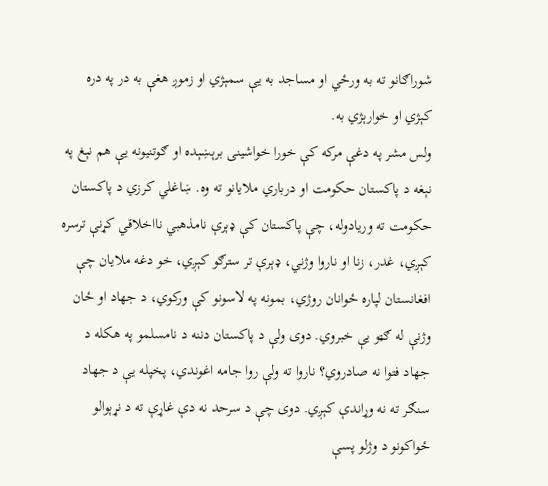شوراګانو ته به ورځي او مساجد به يې سمېژي او زموږ هغې به در په دره
كېژي او خوارېژي به.
ولس مشر په دغې مركه كې خورا خواشينى برېښېده او ګوتنيونه يې هم نېغ په
نېغه د پاكستان حكومت او درباري ملايانو ته وه. ښاغلي كرزي د پاكستان
حكومت ته وريادوله، چې پاكستان كې ډېرې نامذهبي نااخلاقي كړنې ترسره
كېږي، غدر، زنا او ناروا وژني، ډېرې تر سترګو كېږي، خو دغه ملايان چې
افغانستان لپاره ځوانان روژي، بمونه په لاسونو كې وركوي، د جهاد او ځان
وژنې له ګټو يې خبروي. دوى ولې د پاكستان دننه د نامسلمو په هكله د
جهاد فتوا نه صادروي؟ ناروا ته ولې روا جامه اغوندي، پخپله يې د جهاد
سنګر ته نه وړاندې كېږي. دوى چې د سرحد نه دې غاړې ته د نړېوالو
ځواكونو د وژلو پسې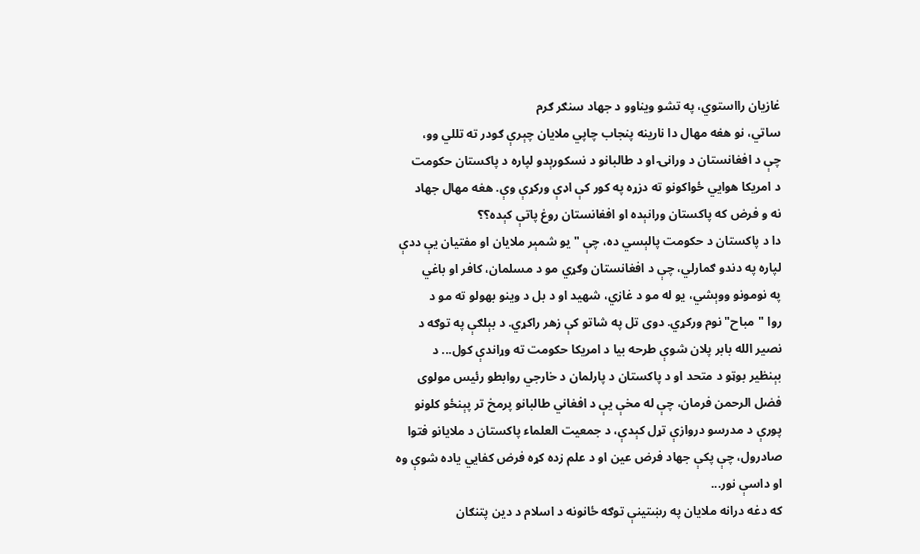غازيان رااستوي، په تشو ويناوو د جهاد سنګر ګرم
ساتي، نو هغه مهال دا نارينه پنجاب چاپي ملايان چېرې ګودر ته تللي وو،
چې د افغانستان د ورانۍ او د طالبانو د نسكورېدو لپاره د پاكستان حكومت
د امريكا هوايي ځواكونو ته دزړه په كور كې اډې وركړې وې. هغه مهال جهاد
نه و فرض كه پاكستان ورانېده او افغانستان روغ پاتې كېده؟؟
دا د پاكستان د حكومت پالېسي ده، چې "يو شمېر ملايان او مفتيان يې ددې
لپاره په دندو ګمارلي، چې د افغانستان وګړي مو د مسلمان، كافر او باغي
په نومونو ووېشي، يو له مو د غازي، شهيد او د بل د وينو بهولو ته مو د
روا "مباح" نوم وركړي. دوى تل په شاتو كې زهر راكړي. د بېلګې په توګه د
نصير الله بابر پلان شوې طرحه بيا د امريكا حكومت ته وړاندې كول... د
بېنظير بوټو د متحد او د پاكستان د پارلمان د خارجي روابطو رئيس مولوى
فضل الرحمن فرمان، چې له مخې يې د افغاني طالبانو پرمخ تر پېنځو كلونو
پورې د مدرسو دروازې تړل كېدې، د جمعيت العلماء پاكستان د ملايانو فتوا
صادرول، چې پكې جهاد فرض عين او د علم زده كړه فرض كفايي ياده شوې وه
او داسې نور...
كه دغه درانه ملايان په رښتينې توګه ځانونه د اسلام د دين پتنګان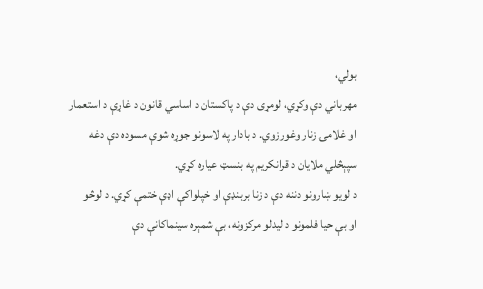بولي،
مهرباني دې وكړي، لومړى دې د پاكستان د اساسي قانون د غاړې د استعمار
او غلامۍ زنار وغورزوي. د بادار په لاسونو جوړه شوې مسوده دې دغه
سپېڅلي ملايان د قرانكريم په بنسټ عياره كړي.
د لويو ښارونو دننه دې د زنا بربنډې او خپلواكې اډې ختمې كړي. د لوڅو
او بې حيا فلمونو د ليدلو مركزونه، بې شمېره سينماكانې دې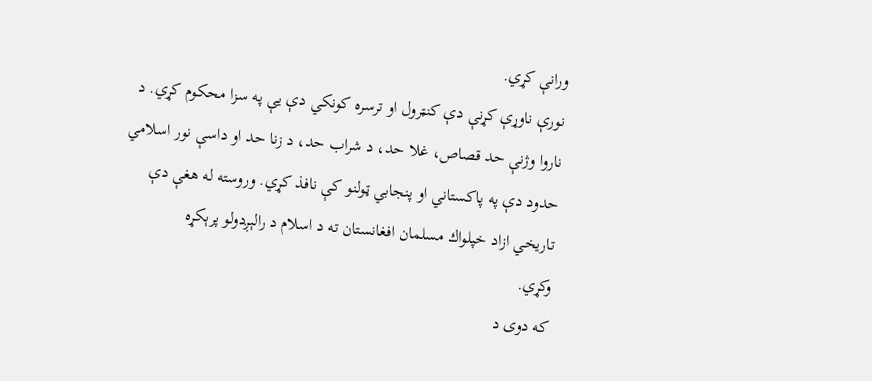ورانې كړي.
نورې ناوړې كړنې دې كنټرول او ترسره كونكي دې يې په سزا محكوم كړي. د
ناروا وژنې حد قصاص، غلا حد، د شراب حد، د زنا حد او داسې نور اسلامي
حدود دې په پاكستاني او پنجابي ټولنو كې نافذ كړي. وروسته له هغې دې
تاريخي ازاد خپلواك مسلمان افغانستان ته د اسلام د رالېږدولو پرېكړه
وكړي.
كه دوى د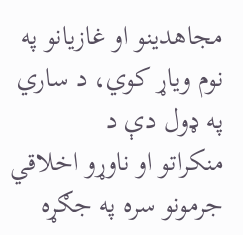مجاهدينو او غازيانو په نوم وياړ كوي، د ساري په ډول دې د
منكراتو او ناوړو اخلاقي جرمونو سره په جګړه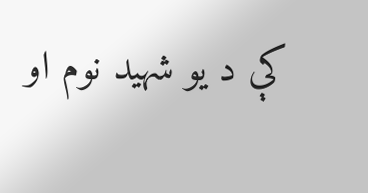كې د يو شهيد نوم او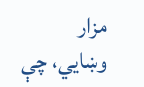مزار
وښايي، چې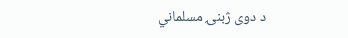د دوى ژبنۍ مسلماني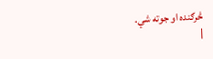څرګنده او جوته شي.
|